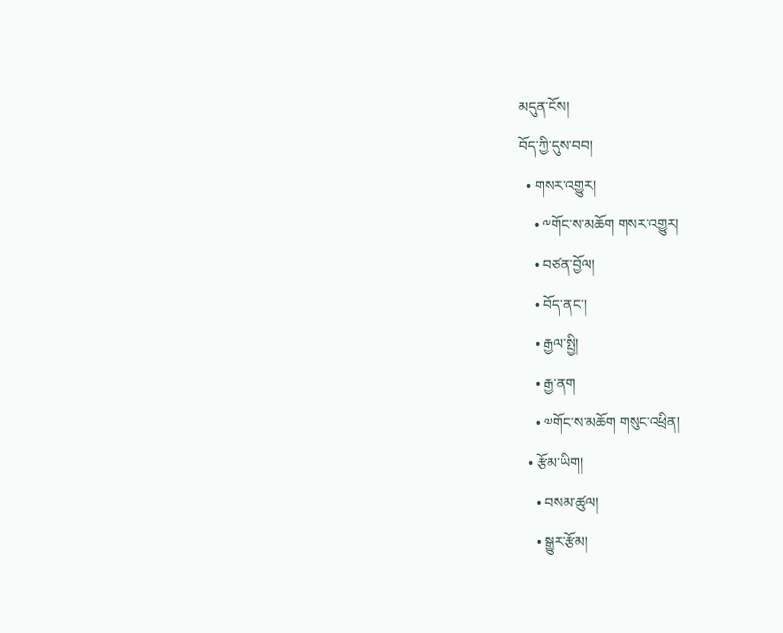མདུན་ངོས།
བོད་ཀྱི་དུས་བབ།
  • གསར་འགྱུར།
    • ༸གོང་ས་མཆོག གསར་འགྱུར།
    • བཙན་བྱོལ།
    • བོད་ནང་།
    • རྒྱལ་སྤྱི།
    • རྒྱ་ནག
    • ༧གོང་ས་མཆོག གསུང་འཕྲིན།
  • རྩོམ་ཡིག།
    • བསམ་ཚུལ།
    • སྒྱུར་རྩོམ།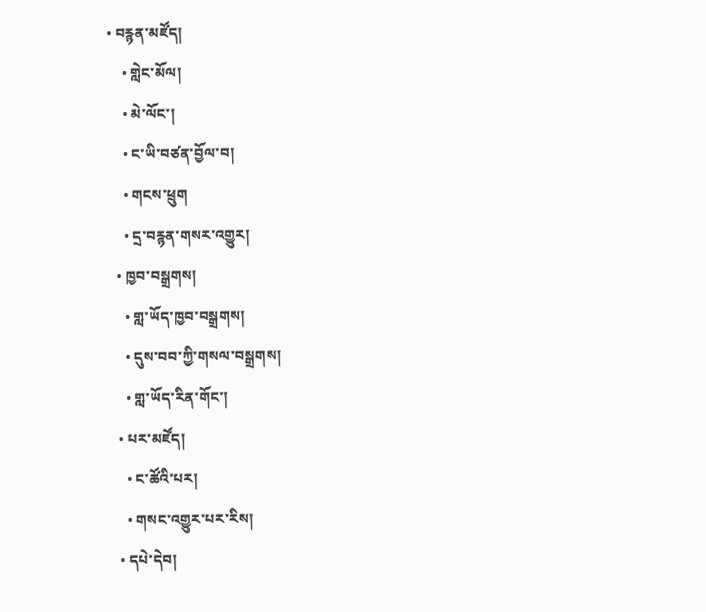• བརྙན་མཛོད།
    • གླེང་མོལ།
    • མེ་ལོང་།
    • ང་ཡི་བཙན་བྱོལ་བ།
    • གངས་ཕྲུག
    • དྲ་བརྙན་གསར་འགྱུར།
  • ཁྱབ་བསྒྲགས།
    • གླ་ཡོད་ཁྱབ་བསྒྲགས།
    • དུས་བབ་ཀྱི་གསལ་བསྒྲགས།
    • གླ་ཡོད་རིན་གོང་།
  • པར་མཛོད།
    • ང་ཚོའི་པར།
    • གསང་འགྱུར་པར་རིས།
  • དཔེ་དེབ།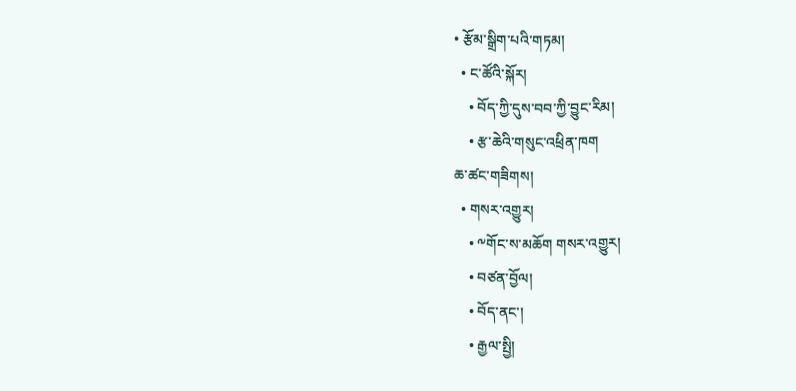• རྩོམ་སྒྲིག་པའི་གཏམ།
  • ང་ཚོའི་སྐོར།
    • བོད་ཀྱི་དུས་བབ་ཀྱི་བྱུང་རིམ།
    • རྩ་ཆེའི་གསུང་འཕྲིན་ཁག
ཆ་ཚང་གཟིགས།
  • གསར་འགྱུར།
    • ༸གོང་ས་མཆོག གསར་འགྱུར།
    • བཙན་བྱོལ།
    • བོད་ནང་།
    • རྒྱལ་སྤྱི།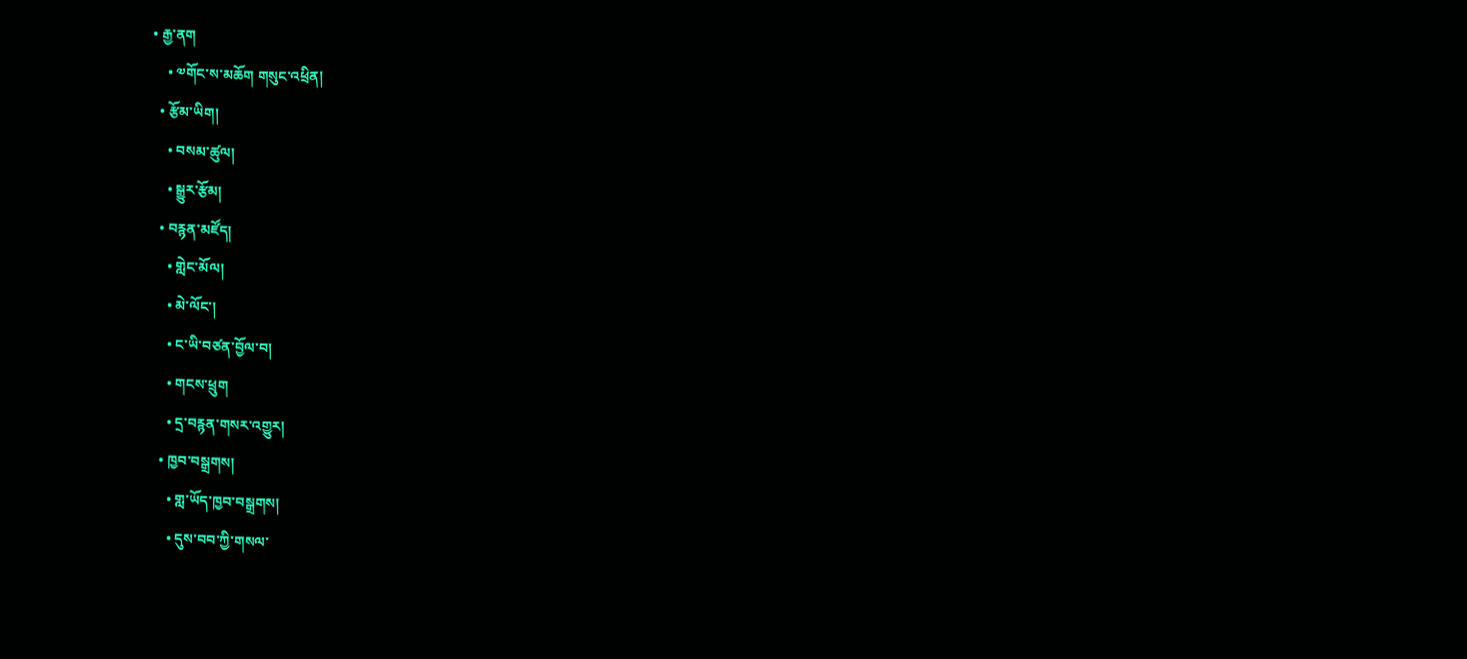• རྒྱ་ནག
    • ༧གོང་ས་མཆོག གསུང་འཕྲིན།
  • རྩོམ་ཡིག།
    • བསམ་ཚུལ།
    • སྒྱུར་རྩོམ།
  • བརྙན་མཛོད།
    • གླེང་མོལ།
    • མེ་ལོང་།
    • ང་ཡི་བཙན་བྱོལ་བ།
    • གངས་ཕྲུག
    • དྲ་བརྙན་གསར་འགྱུར།
  • ཁྱབ་བསྒྲགས།
    • གླ་ཡོད་ཁྱབ་བསྒྲགས།
    • དུས་བབ་ཀྱི་གསལ་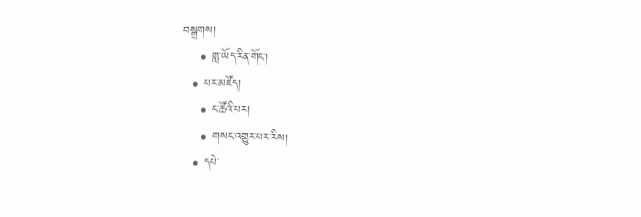བསྒྲགས།
    • གླ་ཡོད་རིན་གོང་།
  • པར་མཛོད།
    • ང་ཚོའི་པར།
    • གསང་འགྱུར་པར་རིས།
  • དཔེ་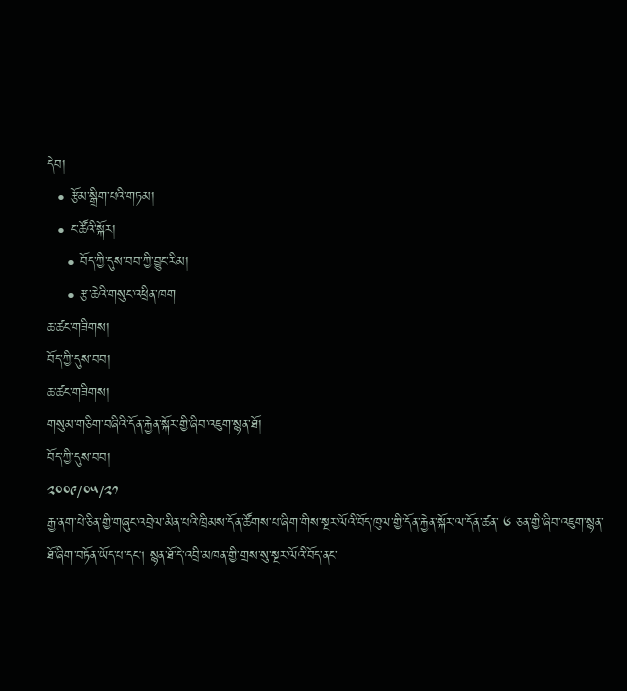དེབ།
  • རྩོམ་སྒྲིག་པའི་གཏམ།
  • ང་ཚོའི་སྐོར།
    • བོད་ཀྱི་དུས་བབ་ཀྱི་བྱུང་རིམ།
    • རྩ་ཆེའི་གསུང་འཕྲིན་ཁག
ཆ་ཚང་གཟིགས།
བོད་ཀྱི་དུས་བབ།
ཆ་ཚང་གཟིགས།
གསུམ་གཅིག་བཞིའི་དོན་རྐྱེན་སྐོར་གྱི་ཞིབ་འཇུག་སྙན་ཐོ།
བོད་ཀྱི་དུས་བབ།
༢༠༠༩/༠༥/༢༡
རྒྱ་ནག་པེ་ཅིན་གྱི་གཞུང་འབྲེལ་མིན་པའི་ཁྲིམས་དོན་ཚོགས་པ་ཞིག་གིས་སྔར་ལོའི་བོད་ཁུལ་གྱི་དོན་རྐྱེན་སྐོར་ལ་དོན་ཚན་ ༦ ཅན་གྱི་ཞིབ་འཇུག་སྙན་ཐོ་ཞིག་བཏོན་ཡོད་པ་དང། སྙན་ཐོ་དེ་འབྲི་མཁན་གྱི་གྲས་སུ་སྔར་ལོའི་བོད་ནང་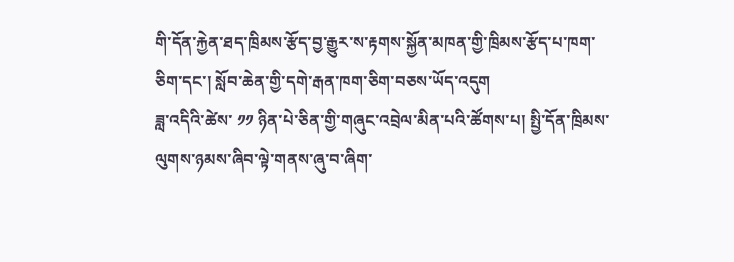གི་དོན་རྐྱེན་ཐད་ཁྲིམས་རྩོད་བྱ་རྒྱུར་ས་རྟགས་སྐྱོན་མཁན་གྱི་ཁྲིམས་རྩོད་པ་ཁག་ཅིག་དང་། སློབ་ཆེན་གྱི་དགེ་རྒན་ཁག་ཅིག་བཅས་ཡོད་འདུག
ཟླ་འདིའི་ཚེས་ ༡༡ ཉིན་པེ་ཅིན་གྱི་གཞུང་འབྲེལ་མིན་པའི་ཚོགས་པ། སྤྱི་དོན་ཁྲིམས་ལུགས་ཉམས་ཞིབ་ལྟེ་གནས་ཞུ་བ་ཞིག་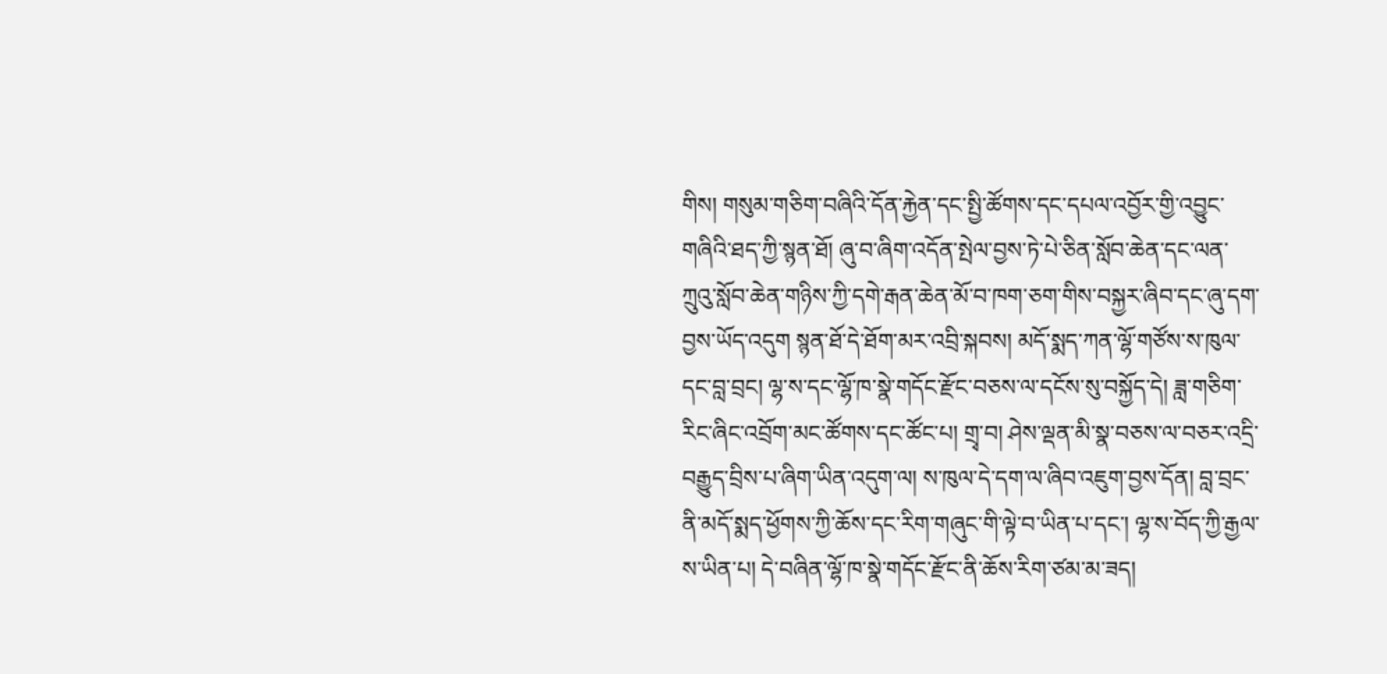གིས། གསུམ་གཅིག་བཞིའི་དོན་རྐྱེན་དང་སྤྱི་ཚོགས་དང་དཔལ་འབྱོར་གྱི་འབྱུང་གཞིའི་ཐད་ཀྱི་སྙན་ཐོ། ཞུ་བ་ཞིག་འདོན་སྤེལ་བྱས་ཏེ་པེ་ཅིན་སློབ་ཆེན་དང་ལན་ཀྲུའུ་སློབ་ཆེན་གཉིས་ཀྱི་དགེ་རྒན་ཆེན་མོ་བ་ཁག་ཅག་གིས་བསྐྱར་ཞིབ་དང་ཞུ་དག་བྱས་ཡོད་འདུག སྙན་ཐོ་དེ་ཐོག་མར་འབྲི་སྐབས། མདོ་སྨད་ཀན་ལྷོ་གཙོས་ས་ཁུལ་དང་བླ་བྲང། ལྷ་ས་དང་ལྷོ་ཁ་སྣེ་གདོང་རྫོང་བཅས་ལ་དངོས་སུ་བསྐྱོད་དེ། ཟླ་གཅིག་རིང་ཞིང་འབྲོག་མང་ཚོགས་དང་ཚོང་པ། གྲྭ་བ། ཤེས་ལྡན་མི་སྣ་བཅས་ལ་བཅར་འདྲི་བརྒྱུད་བྲིས་པ་ཞིག་ཡིན་འདུག་ལ། ས་ཁུལ་དེ་དག་ལ་ཞིབ་འཇུག་བྱས་དོན། བླ་བྲང་ནི་མདོ་སྨད་ཕྱོགས་ཀྱི་ཆོས་དང་རིག་གཞུང་གི་ལྟེ་བ་ཡིན་པ་དང་། ལྷ་ས་བོད་ཀྱི་རྒྱལ་ས་ཡིན་པ། དེ་བཞིན་ལྷོ་ཁ་སྣེ་གདོང་རྫོང་ནི་ཆོས་རིག་ཙམ་མ་ཟད།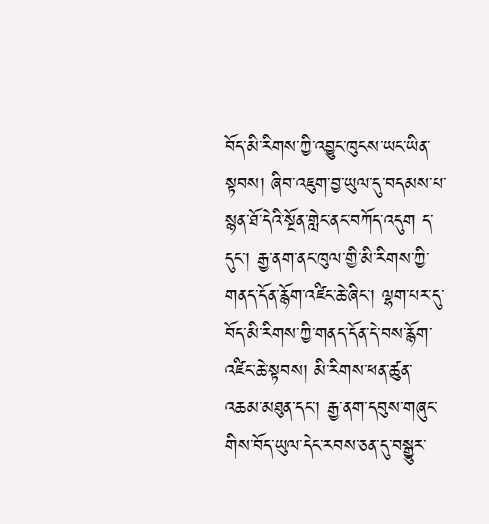བོད་མི་རིགས་ཀྱི་འབྱུང་ཁུངས་ཡང་ཡིན་སྟབས། ཞིབ་འཇུག་བྱ་ཡུལ་དུ་བདམས་པ་སྙན་ཐོ་དེའི་སྔོན་གླེང་ནང་བཀོད་འདུག ད་དུང་། རྒྱ་ནག་ནང་ཁུལ་གྱི་མི་རིགས་ཀྱི་གནད་དོན་རྙོག་འཛིང་ཆེ་ཞིང་། ལྷག་པར་དུ་བོད་མི་རིགས་ཀྱི་གནད་དོན་དེ་བས་རྙོག་འཛིང་ཆེ་སྟབས། མི་རིགས་ཕན་ཚུན་འཆམ་མཐུན་དང་། རྒྱ་ནག་དབུས་གཞུང་གིས་བོད་ཡུལ་དེང་རབས་ཅན་དུ་བསྒྱུར་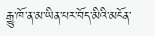རྒྱུ་ཁོ་ན་མ་ཡིན་པར་བོད་མིའི་མངོན་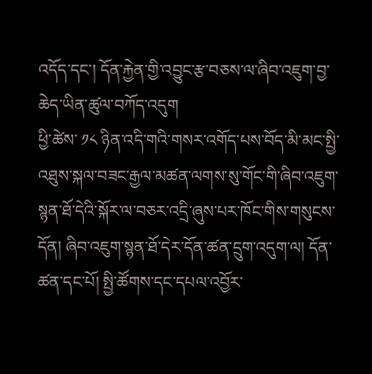འདོད་དང་། དོན་རྐྱེན་གྱི་འབྱུང་རྩ་བཅས་ལ་ཞིབ་འཇུག་བྱ་ཆེད་ཡིན་ཚུལ་བཀོད་འདུག
ཕྱི་ཚེས་ ༡༨ ཉིན་འདི་གའི་གསར་འགོད་པས་བོད་མི་མང་སྤྱི་འཐུས་སྐལ་བཟང་རྒྱལ་མཚན་ལགས་སུ་གོང་གི་ཞིབ་འཇུག་སྙན་ཐོ་དེའི་སྐོར་ལ་བཅར་འདྲི་ཞུས་པར་ཁོང་གིས་གསུངས་དོན། ཞིབ་འཇུག་སྙན་ཐོ་དེར་དོན་ཚན་དྲུག་འདུག་ལ། དོན་ཚན་དང་པོ། སྤྱི་ཚོགས་དང་དཔལ་འབྱོར་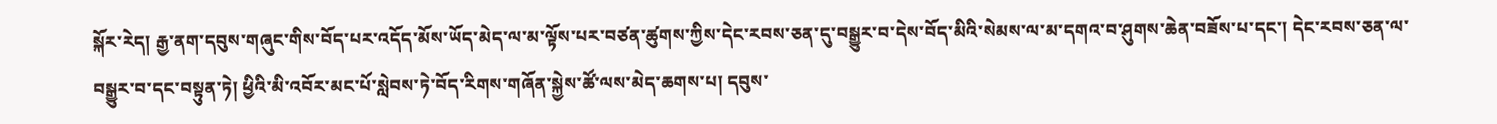སྐོར་རེད། རྒྱ་ནག་དབུས་གཞུང་གིས་བོད་པར་འདོད་མོས་ཡོད་མེད་ལ་མ་ལྟོས་པར་བཙན་ཚུགས་ཀྱིས་དེང་རབས་ཅན་དུ་བསྒྱུར་བ་དེས་བོད་མིའི་སེམས་ལ་མ་དགའ་བ་ཤུགས་ཆེན་བཟོས་པ་དང་། དེང་རབས་ཅན་ལ་བསྒྱུར་བ་དང་བསྟུན་ཏེ། ཕྱིའི་མི་འབོར་མང་པོ་སླེབས་ཏེ་བོད་རིགས་གཞོན་སྐྱེས་ཚོ་ལས་མེད་ཆགས་པ། དབུས་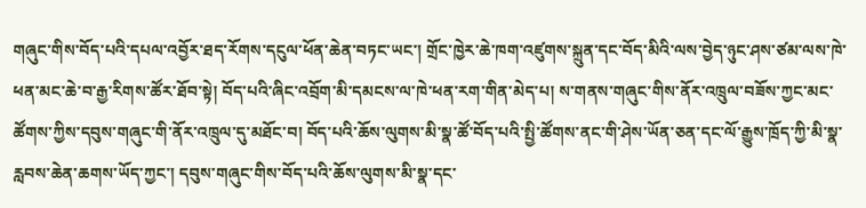གཞུང་གིས་བོད་པའི་དཔལ་འབྱོར་ཐད་རོགས་དངུལ་ཕོན་ཆེན་བཏང་ཡང་། གྲོང་ཁྱེར་ཆེ་ཁག་འཛུགས་སྐྲུན་དང་བོད་མིའི་ལས་བྱེད་ཉུང་ཤས་ཙམ་ལས་ཁེ་ཕན་མང་ཆེ་བ་རྒྱ་རིགས་ཚོར་ཐོབ་སྟེ། བོད་པའི་ཞིང་འབྲོག་མི་དམངས་ལ་ཁེ་ཕན་རག་གིན་མེད་པ། ས་གནས་གཞུང་གིས་ནོར་འཁྲུལ་བཟོས་ཀྱང་མང་ཚོགས་ཀྱིས་དབུས་གཞུང་གི་ནོར་འཁྲུལ་དུ་མཐོང་བ། བོད་པའི་ཆོས་ལུགས་མི་སྣ་ཚོ་བོད་པའི་སྤྱི་ཚོགས་ནང་གི་ཤེས་ཡོན་ཅན་དང་ལོ་རྒྱུས་ཁྲོད་ཀྱི་མི་སྣ་རླབས་ཆེན་ཆགས་ཡོད་ཀྱང་། དབུས་གཞུང་གིས་བོད་པའི་ཆོས་ལུགས་མི་སྣ་དང་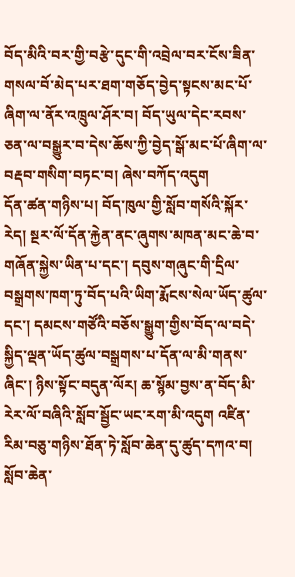བོད་མིའི་བར་གྱི་བརྩེ་དུང་གི་འབྲེལ་བར་ངོས་ཟིན་གསལ་བོ་མེད་པར་ཐག་གཅོད་བྱེད་སྟངས་མང་པོ་ཞིག་ལ་ནོར་འཁྲུལ་ཤོར་བ། བོད་ཡུལ་དེང་རབས་ཅན་ལ་བསྒྱུར་བ་དེས་ཆོས་ཀྱི་བྱེད་སྒོ་མང་པོ་ཞིག་ལ་བརྡབ་གསིག་བཏང་བ། ཞེས་བཀོད་འདུག
དོན་ཚན་གཉིས་པ། བོད་ཁུལ་གྱི་སློབ་གསོའི་སྐོར་རེད། སྔར་ལོ་དོན་རྐྱེན་ནང་ཞུགས་མཁན་མང་ཆེ་བ་གཞོན་སྐྱེས་ཡིན་པ་དང་། དབུས་གཞུང་གི་དྲིལ་བསྒྲགས་ཁག་ཏུ་བོད་པའི་ཡིག་རྨོངས་སེལ་ཡོད་ཚུལ་དང་། དམངས་གཙོའི་བཅོས་སྒྱུག་གྱིས་བོད་ལ་བདེ་སྐྱིད་ལྡན་ཡོད་ཚུལ་བསྒྲགས་པ་དོན་ལ་མི་གནས་ཞིང་། ཉིས་སྟོང་བདུན་ལོར། ཆ་སྙོམ་བྱས་ན་བོད་མི་རེར་ལོ་བཞིའི་སློབ་སྦྱོང་ཡང་རག་མི་འདུག འཛིན་རིམ་བཅུ་གཉིས་ཐོན་ཏེ་སློབ་ཆེན་དུ་ཚུད་དཀའ་བ། སློབ་ཆེན་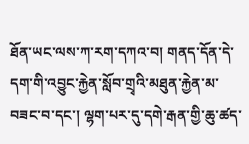ཐོན་ཡང་ལས་ཀ་རག་དཀའ་བ། གནད་དོན་དེ་དག་གི་འབྱུང་རྐྱེན་སློབ་གྲྭའི་མཐུན་རྐྱེན་མ་བཟང་བ་དང་། ལྷག་པར་དུ་དགེ་རྒན་གྱི་ཆུ་ཚད་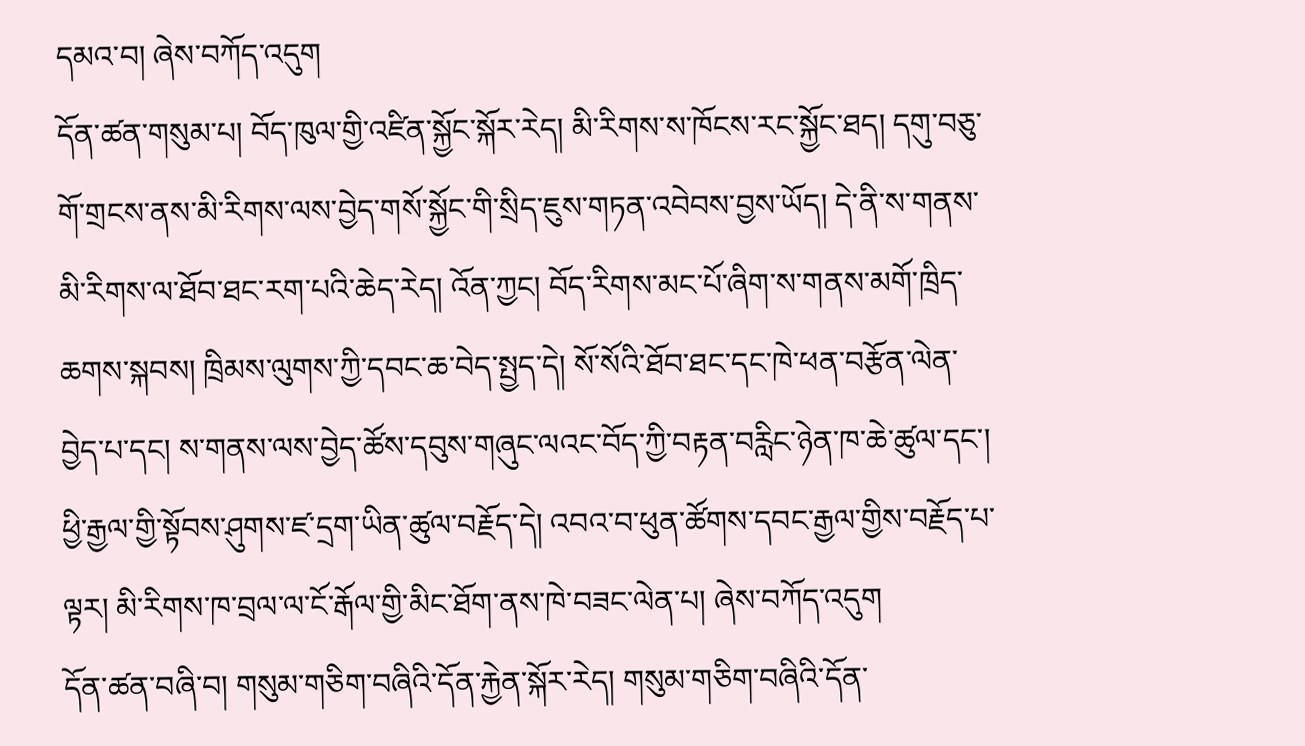དམའ་བ། ཞེས་བཀོད་འདུག
དོན་ཚན་གསུམ་པ། བོད་ཁུལ་གྱི་འཛིན་སྐྱོང་སྐོར་རེད། མི་རིགས་ས་ཁོངས་རང་སྐྱོང་ཐད། དགུ་བཅུ་གོ་གྲངས་ནས་མི་རིགས་ལས་བྱེད་གསོ་སྐྱོང་གི་སྲིད་ཇུས་གཏན་འབེབས་བྱས་ཡོད། དེ་ནི་ས་གནས་མི་རིགས་ལ་ཐོབ་ཐང་རག་པའི་ཆེད་རེད། འོན་ཀྱང། བོད་རིགས་མང་པོ་ཞིག་ས་གནས་མགོ་ཁྲིད་ཆགས་སྐབས། ཁྲིམས་ལུགས་ཀྱི་དབང་ཆ་བེད་སྤྱད་དེ། སོ་སོའི་ཐོབ་ཐང་དང་ཁེ་ཕན་བརྩོན་ལེན་བྱེད་པ་དང། ས་གནས་ལས་བྱེད་ཚོས་དབུས་གཞུང་ལའང་བོད་ཀྱི་བརྟན་བརླིང་ཉེན་ཁ་ཆེ་ཚུལ་དང་། ཕྱི་རྒྱལ་གྱི་སྟོབས་ཤུགས་ཛ་དྲག་ཡིན་ཚུལ་བརྗོད་དེ། འབའ་བ་ཕུན་ཚོགས་དབང་རྒྱལ་གྱིས་བརྗོད་པ་ལྟར། མི་རིགས་ཁ་བྲལ་ལ་ངོ་རྒོལ་གྱི་མིང་ཐོག་ནས་ཁེ་བཟང་ལེན་པ། ཞེས་བཀོད་འདུག
དོན་ཚན་བཞི་བ། གསུམ་གཅིག་བཞིའི་དོན་རྐྱེན་སྐོར་རེད། གསུམ་གཅིག་བཞིའི་དོན་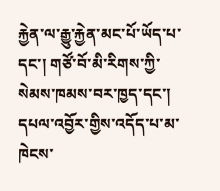རྐྱེན་ལ་རྒྱུ་རྐྱེན་མང་པོ་ཡོད་པ་དང་། གཙོ་བོ་མི་རིགས་ཀྱི་སེམས་ཁམས་བར་ཁྱད་དང་། དཔལ་འབྱོར་གྱིས་འདོད་པ་མ་ཁེངས་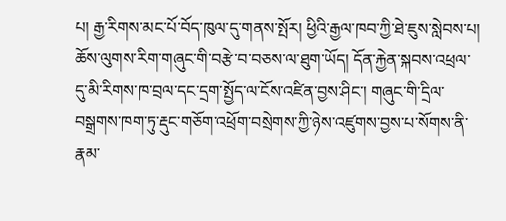པ། རྒྱ་རིགས་མང་པོ་བོད་ཁུལ་དུ་གནས་སྤོར། ཕྱིའི་རྒྱལ་ཁབ་ཀྱི་ཐེ་ཇུས་སླེབས་པ། ཆོས་ལུགས་རིག་གཞུང་གི་བརྩེ་བ་བཅས་ལ་ཐུག་ཡོད། དོན་རྐྱེན་སྐབས་འཕྲལ་དུ་མི་རིགས་ཁ་བྲལ་དང་དྲག་སྤྱོད་ལ་ངོས་འཛིན་བྱས་ཤིང་། གཞུང་གི་དྲིལ་བསྒྲགས་ཁག་ཏུ་རྡུང་གཅོག་འཕྲོག་བསྲེགས་ཀྱི་ཉེས་འཛུགས་བྱས་པ་སོགས་ནི་རྣམ་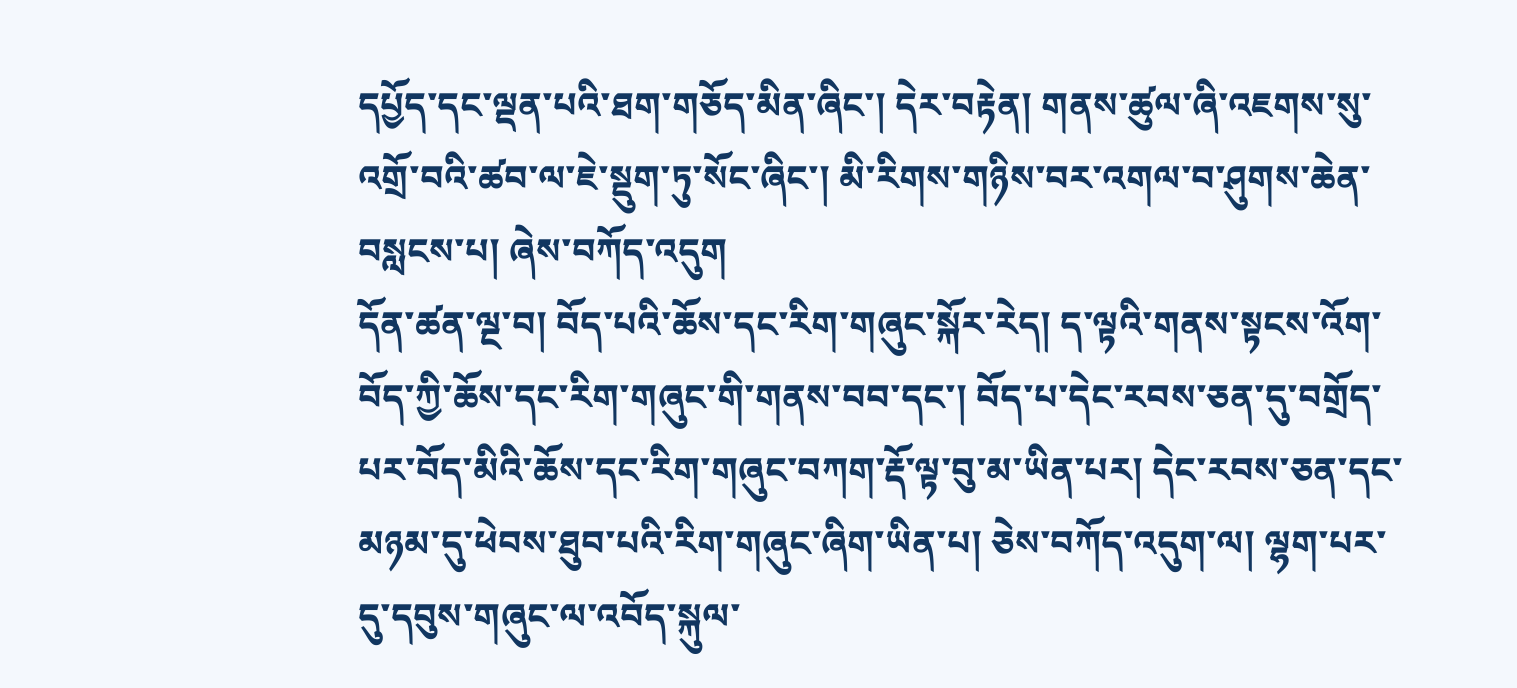དཔྱོད་དང་ལྡན་པའི་ཐག་གཅོད་མིན་ཞིང་། དེར་བརྟེན། གནས་ཚུལ་ཞི་འཇགས་སུ་འགྲོ་བའི་ཚབ་ལ་ཇེ་སྡུག་ཏུ་སོང་ཞིང་། མི་རིགས་གཉིས་བར་འགལ་བ་ཤུགས་ཆེན་བསླངས་པ། ཞེས་བཀོད་འདུག
དོན་ཚན་ལྔ་བ། བོད་པའི་ཆོས་དང་རིག་གཞུང་སྐོར་རེད། ད་ལྟའི་གནས་སྟངས་འོག་བོད་ཀྱི་ཆོས་དང་རིག་གཞུང་གི་གནས་བབ་དང་། བོད་པ་དེང་རབས་ཅན་དུ་བགྲོད་པར་བོད་མིའི་ཆོས་དང་རིག་གཞུང་བཀག་རྡོ་ལྟ་བུ་མ་ཡིན་པར། དེང་རབས་ཅན་དང་མཉམ་དུ་ཕེབས་ཐུབ་པའི་རིག་གཞུང་ཞིག་ཡིན་པ། ཅེས་བཀོད་འདུག་ལ། ལྷག་པར་དུ་དབུས་གཞུང་ལ་འབོད་སྐུལ་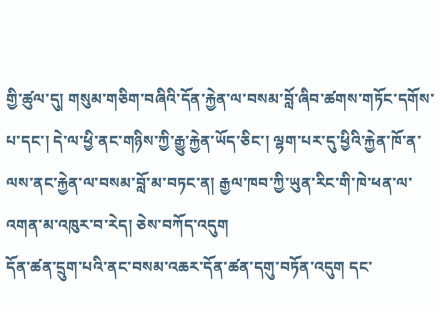གྱི་ཚུལ་དུ། གསུམ་གཅིག་བཞིའི་དོན་རྐྱེན་ལ་བསམ་བློ་ཞིབ་ཚགས་གཏོང་དགོས་པ་དང་། དེ་ལ་ཕྱི་ནང་གཉིས་ཀྱི་རྒྱུ་རྐྱེན་ཡོད་ཅིང་། ལྷག་པར་དུ་ཕྱིའི་རྐྱེན་ཁོ་ན་ལས་ནང་རྐྱེན་ལ་བསམ་བློ་མ་བཏང་ན། རྒྱལ་ཁབ་ཀྱི་ཡུན་རིང་གི་ཁེ་ཕན་ལ་འགན་མ་འཁུར་བ་རེད། ཅེས་བཀོད་འདུག
དོན་ཚན་དྲུག་པའི་ནང་བསམ་འཆར་དོན་ཚན་དགུ་བཏོན་འདུག དང་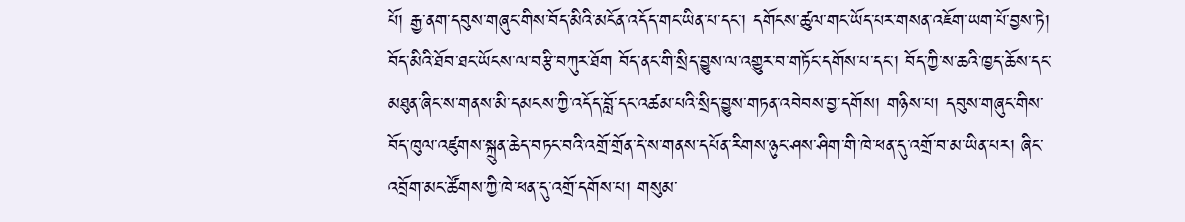པོ། རྒྱ་ནག་དབུས་གཞུང་གིས་བོད་མིའི་མངོན་འདོད་གང་ཡིན་པ་དང་། དགོངས་ཚུལ་གང་ཡོད་པར་གསན་འཇོག་ཡག་པོ་བྱས་ཏེ། བོད་མིའི་ཐོབ་ཐང་ཡོངས་ལ་བརྩི་བཀུར་ཐོག བོད་ནང་གི་སྲིད་བྱུས་ལ་འགྱུར་བ་གཏོང་དགོས་པ་དང་། བོད་ཀྱི་ས་ཆའི་ཁྱད་ཆོས་དང་མཐུན་ཞིང་ས་གནས་མི་དམངས་ཀྱི་འདོད་བློ་དང་འཚམ་པའི་སྲིད་བྱུས་གཏན་འབེབས་བྱ་དགོས། གཉིས་པ། དབུས་གཞུང་གིས་བོད་ཁུལ་འཛུགས་སྐྲུན་ཆེད་བཏང་བའི་འགྲོ་གྲོན་དེ་ས་གནས་དཔོན་རིགས་ཉུང་ཤས་ཤིག་གི་ཁེ་ཕན་དུ་འགྲོ་བ་མ་ཡིན་པར། ཞིང་འབྲོག་མང་ཚོགས་ཀྱི་ཁེ་ཕན་དུ་འགྲོ་དགོས་པ། གསུམ་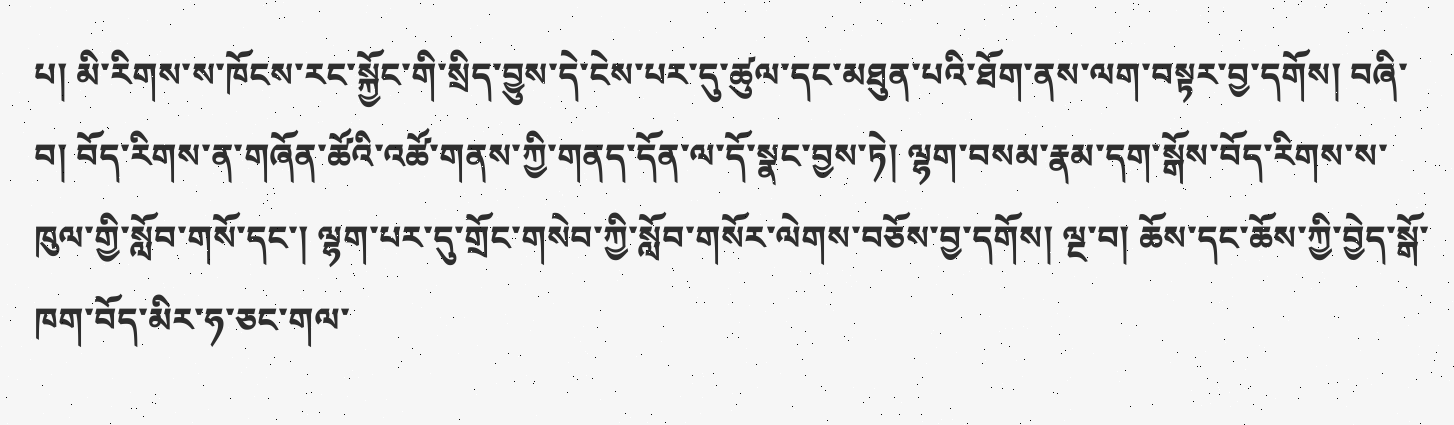པ། མི་རིགས་ས་ཁོངས་རང་སྐྱོང་གི་སྲིད་བྱུས་དེ་ངེས་པར་དུ་ཚུལ་དང་མཐུན་པའི་ཐོག་ནས་ལག་བསྟར་བྱ་དགོས། བཞི་བ། བོད་རིགས་ན་གཞོན་ཚོའི་འཚོ་གནས་ཀྱི་གནད་དོན་ལ་དོ་སྣང་བྱས་ཏེ། ལྷག་བསམ་རྣམ་དག་སྒོས་བོད་རིགས་ས་ཁུལ་གྱི་སློབ་གསོ་དང་། ལྷག་པར་དུ་གྲོང་གསེབ་ཀྱི་སློབ་གསོར་ལེགས་བཅོས་བྱ་དགོས། ལྔ་བ། ཆོས་དང་ཆོས་ཀྱི་བྱེད་སྒོ་ཁག་བོད་མིར་ཧ་ཅང་གལ་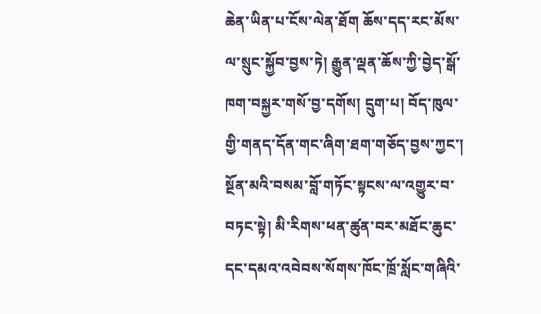ཆེན་ཡིན་པ་ངོས་ལེན་ཐོག ཆོས་དད་རང་མོས་ལ་སྲུང་སྐྱོབ་བྱས་ཏེ། རྒྱུན་ལྡན་ཆོས་ཀྱི་བྱེད་སྒོ་ཁག་བསྐྱར་གསོ་བྱ་དགོས། དྲུག་པ། བོད་ཁུལ་གྱི་གནད་དོན་གང་ཞིག་ཐག་གཅོད་བྱས་ཀྱང་། སྔོན་མའི་བསམ་བློ་གཏོང་སྟངས་ལ་འགྱུར་བ་བཏང་སྟེ། མི་རིགས་ཕན་ཚུན་བར་མཐོང་ཆུང་དང་དམའ་འབེབས་སོགས་ཁོང་ཁྲོ་སློང་གཞིའི་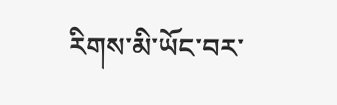རིགས་མི་ཡོང་བར་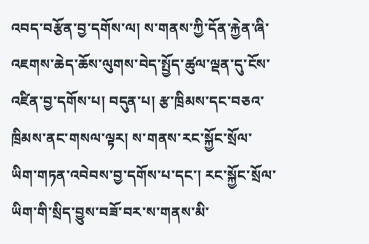འབད་བརྩོན་བྱ་དགོས་ལ། ས་གནས་ཀྱི་དོན་རྐྱེན་ཞི་འཇགས་ཆེད་ཆོས་ལུགས་བེད་སྤྱོད་ཚུལ་ལྡན་དུ་ངོས་འཛིན་བྱ་དགོས་པ། བདུན་པ། རྩ་ཁྲིམས་དང་བཅའ་ཁྲིམས་ནང་གསལ་ལྟར། ས་གནས་རང་སྐྱོང་སྲོལ་ཡིག་གཏན་འབེབས་བྱ་དགོས་པ་དང་། རང་སྐྱོང་སྲོལ་ཡིག་གི་སྲིད་བྱུས་བཟོ་བར་ས་གནས་མི་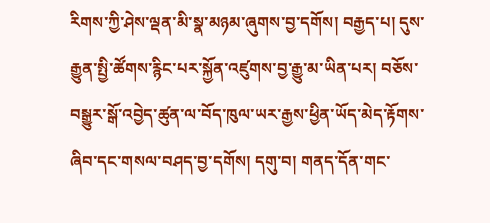རིགས་ཀྱི་ཤེས་ལྡན་མི་སྣ་མཉམ་ཞུགས་བྱ་དགོས། བརྒྱད་པ། དུས་རྒྱུན་སྤྱི་ཚོགས་རྙིང་པར་སྐྱོན་འཛུགས་བྱ་རྒྱུ་མ་ཡིན་པར། བཅོས་བསྒྱུར་སྒོ་འབྱེད་ཚུན་ལ་བོད་ཁུལ་ཡར་རྒྱས་ཕྱིན་ཡོད་མེད་རྟོགས་ཞིབ་དང་གསལ་བཤད་བྱ་དགོས། དགུ་བ། གནད་དོན་གང་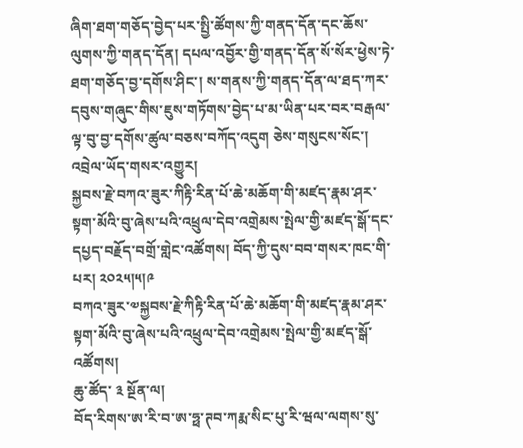ཞིག་ཐག་གཅོད་བྱེད་པར་སྤྱི་ཚོགས་ཀྱི་གནད་དོན་དང་ཆོས་ལུགས་ཀྱི་གནད་དོན། དཔལ་འབྱོར་གྱི་གནད་དོན་སོ་སོར་ཕྱེས་ཏེ་ཐག་གཅོད་བྱ་དགོས་ཤིང་། ས་གནས་ཀྱི་གནད་དོན་ལ་ཐད་ཀར་དབུས་གཞུང་གིས་ཇུས་གཏོགས་བྱེད་པ་མ་ཡིན་པར་བར་བརྒལ་ལྟ་བུ་བྱ་དགོས་ཚུལ་བཅས་བཀོད་འདུག ཅེས་གསུངས་སོང་།
འབྲེལ་ཡོད་གསར་འགྱུར།
སྐྱབས་རྗེ་བཀའ་ཟུར་ཀིརྟི་རིན་པོ་ཆེ་མཆོག་གི་མཛད་རྣམ་ཤར་སྟག་མོའི་བུ་ཞེས་པའི་འཕྲུལ་དེབ་འགྲེམས་སྤེལ་གྱི་མཛད་སྒོ་དང་དཔྱད་བརྗོད་བགྲོ་གླེང་འཚོགས། བོད་ཀྱི་དུས་བབ་གསར་ཁང་གི་པར། ༢༠༢༥།༥།༩
བཀའ་ཟུར་༧སྐྱབས་རྗེ་ཀིརྟི་རིན་པོ་ཆེ་མཆོག་གི་མཛད་རྣམ་ཤར་སྟག་མོའི་བུ་ཞེས་པའི་འཕྲུལ་དེབ་འགྲེམས་སྤེལ་གྱི་མཛད་སྒོ་འཚོགས།
ཆུ་ཚོད་ ༣ སྔོན་ལ།
བོད་རིགས་ཨ་རི་བ་ཨ་ཧྥ་ཊབ་ཀརྨ་སིང་པུ་རི་ཝལ་ལགས་སུ་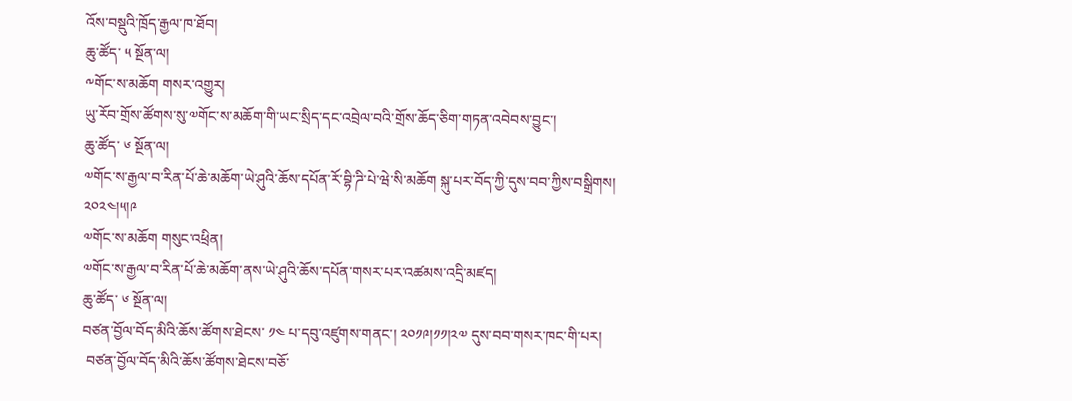འོས་བསྡུའི་ཁྲོད་རྒྱལ་ཁ་ཐོབ།
ཆུ་ཚོད་ ༥ སྔོན་ལ།
༸གོང་ས་མཆོག གསར་འགྱུར།
ཡུ་རོབ་གྲོས་ཚོགས་སུ་༧གོང་ས་མཆོག་གི་ཡང་སྲིད་དང་འབྲེལ་བའི་གྲོས་ཆོད་ཅིག་གཏན་འབེབས་བྱུང་།
ཆུ་ཚོད་ ༦ སྔོན་ལ།
༧གོང་ས་རྒྱལ་བ་རིན་པོ་ཆེ་མཆོག་ཡེ་ཤུའི་ཆོས་དཔོན་རོ་བྷི་ཌི་པེ་ཝེ་སི་མཆོག སྐུ་པར་བོད་ཀྱི་དུས་བབ་ཀྱིས་བསྒྲིགས། ༢༠༢༤།༥།༩
༧གོང་ས་མཆོག གསུང་འཕྲིན།
༧གོང་ས་རྒྱལ་བ་རིན་པོ་ཆེ་མཆོག་ནས་ཡེ་ཤུའི་ཆོས་དཔོན་གསར་པར་འཚམས་འདྲི་མཛད།
ཆུ་ཚོད་ ༦ སྔོན་ལ།
བཙན་བྱོལ་བོད་མིའི་ཆོས་ཚོགས་ཐེངས་ ༡༤ པ་དབུ་འཛུགས་གནང་། ༢༠༡༩།༡༡།༢༧ དུས་བབ་གསར་ཁང་གི་པར།
 བཙན་བྱོལ་བོད་མིའི་ཆོས་ཚོགས་ཐེངས་བཅོ་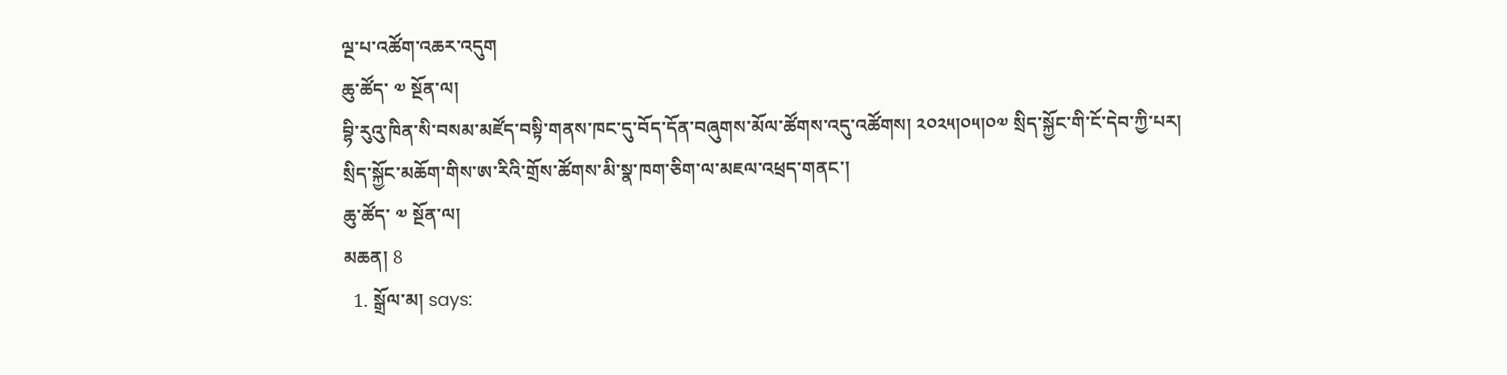ལྔ་པ་འཚོག་འཆར་འདུག
ཆུ་ཚོད་ ༧ སྔོན་ལ།
བྷི་རུའུ་ཁིན་སི་བསམ་མཛོད་བསྟི་གནས་ཁང་དུ་བོད་དོན་བཞུགས་མོལ་ཚོགས་འདུ་འཚོགས། ༢༠༢༥།༠༥།༠༧ སྲིད་སྐྱོང་གི་ངོ་དེབ་ཀྱི་པར།
སྲིད་སྐྱོང་མཆོག་གིས་ཨ་རིའི་གྲོས་ཚོགས་མི་སྣ་ཁག་ཅིག་ལ་མཇལ་འཕྲད་གནང་།
ཆུ་ཚོད་ ༧ སྔོན་ལ།
མཆན། 8
  1. སྒྲོལ་མ། says: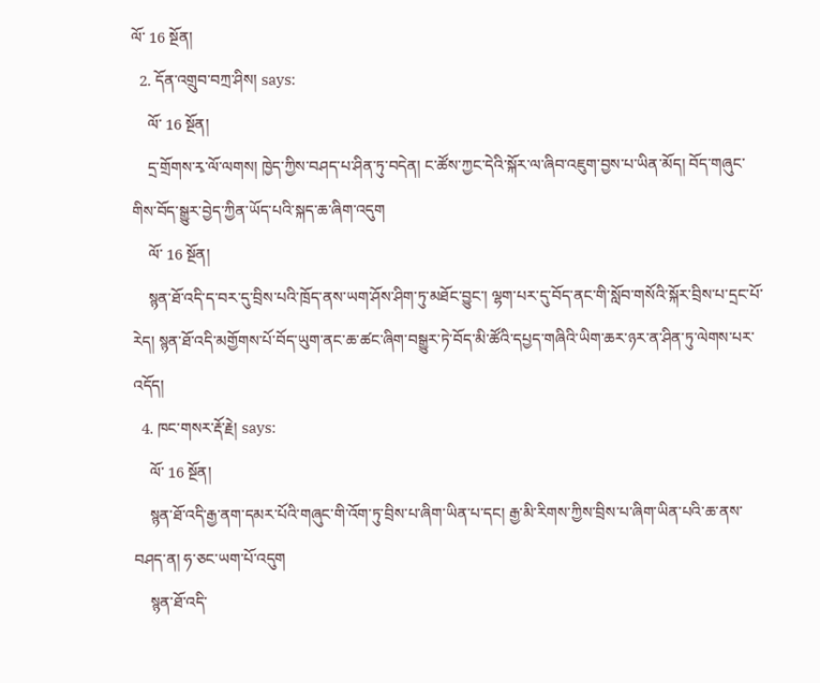ལོ་ 16 སྔོན།
  2. དོན་འགྲུབ་བཀྲ་ཤིས། says:
    ལོ་ 16 སྔོན།
    དྲ་གྲོགས་རྭ་ལོ་ལགས། ཁྱེད་ཀྱིས་བཤད་པ་ཤིན་ཏུ་བདེན། ང་ཚོས་ཀྱང་དེའི་སྐོར་ལ་ཞིབ་འཇུག་བྱས་པ་ཡིན་མོད། བོད་གཞུང་གིས་བོད་སྒྱུར་བྱེད་ཀྱིན་ཡོད་པའི་སྐད་ཆ་ཞིག་འདུག
    ལོ་ 16 སྔོན།
    སྙན་ཐོ་འདི་ད་བར་དུ་བྲིས་པའི་ཁྲོད་ནས་ཡག་ཤོས་ཤིག་ཏུ་མཐོང་བྱུང་། ལྷག་པར་དུ་བོད་ནང་གི་སློབ་གསོའི་སྐོར་བྲིས་པ་དྲང་པོ་རེད། སྙན་ཐོ་འདི་མགྱོགས་པོ་བོད་ཡུག་ནང་ཆ་ཚང་ཞིག་བསྒྱུར་ཏེ་བོད་མི་ཚོའི་དཔྱད་གཞིའི་ཡིག་ཆར་ཉར་ན་ཤིན་ཏུ་ལེགས་པར་འདོད།
  4. ཁང་གསར་རྡོ་རྗེ། says:
    ལོ་ 16 སྔོན།
    སྙན་ཐོ་འདི་རྒྱ་ནག་དམར་པོའི་གཞུང་གི་འོག་ཏུ་བྲིས་པ་ཞིག་ཡིན་པ་དང། རྒྱ་མི་རིགས་ཀྱིས་བྲིས་པ་ཞིག་ཡིན་པའི་ཆ་ནས་བཤད་ན། ཧ་ཅང་ཡག་པོ་འདུག
    སྙན་ཐོ་འདི་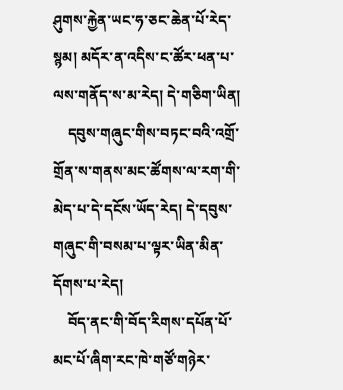ཤུགས་རྐྱེན་ཡང་ཧ་ཅང་ཆེན་པོ་རེད་སྙམ། མདོར་ན་འདིས་ང་ཚོར་ཕན་པ་ལས་གནོད་ས་མ་རེད། དེ་གཅིག་ཡིན།
    དབུས་གཞུང་གིས་བཏང་བའི་འགྲོ་གྲོན་ས་གནས་མང་ཚོགས་ལ་རག་གི་མེད་པ་དེ་དངོས་ཡོད་རེད། དེ་དབུས་གཞུང་གི་བསམ་པ་ལྟར་ཡིན་མིན་དོགས་པ་རེད།
    བོད་ནང་གི་བོད་རིགས་དཔོན་པོ་མང་པོ་ཞིག་རང་ཁེ་གཙོ་གཉེར་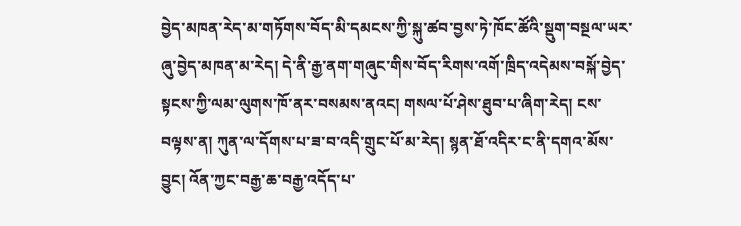བྱེད་མཁན་རེད་མ་གཏོགས་བོད་མི་དམངས་ཀྱི་སྐུ་ཚབ་བྱས་ཏེ་ཁོང་ཚོའི་སྡུག་བསྔལ་ཡར་ཞུ་བྱེད་མཁན་མ་རེད། དེ་ནི་རྒྱ་ནག་གཞུང་གིས་བོད་རིགས་འགོ་ཁྲིད་འདེམས་བསྐོ་བྱེད་སྟངས་ཀྱི་ལམ་ལུགས་ཁོ་ནར་བསམས་ནའང། གསལ་པོ་ཤེས་ཐུབ་པ་ཞིག་རེད། ངས་བལྟས་ན། ཀུན་ལ་དོགས་པ་ཟ་བ་འདི་གྲུང་པོ་མ་རེད། སྙན་ཐོ་འདིར་ང་ནི་དགའ་མོས་བྱུང། འོན་ཀྱང་བརྒྱ་ཆ་བརྒྱ་འདོད་པ་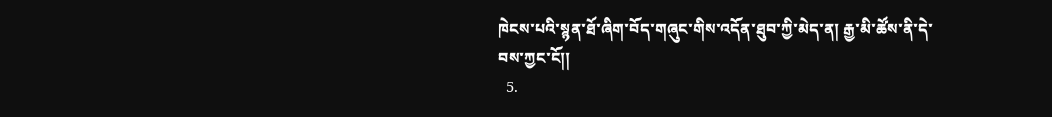ཁེངས་པའི་སྙན་ཐོ་ཞིག་བོད་གཞུང་གིས་འདོན་ཐུབ་ཀྱི་མེད་ན། རྒྱ་མི་ཚོས་ནི་དེ་བས་ཀྱང་ངོ།།
  5.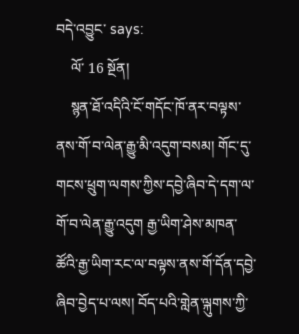བདེ་འབྱུང་ says:
    ལོ་ 16 སྔོན།
    སྙན་ཐོ་འདིའི་ངོ་གདོང་ཁོ་ནར་བལྟས་ནས་གོ་བ་ལེན་རྒྱུ་མི་འདུག་བསམ། གོང་དུ་གངས་ཕྲུག་ལགས་ཀྱིས་དབྱེ་ཞིབ་དེ་དག་ལ་གོ་བ་ལེན་རྒྱུ་འདུག རྒྱ་ཡིག་ཤེས་མཁན་ཚོའི་རྒྱ་ཡིག་རང་ལ་བལྟས་ནས་གོ་དོན་དབྱེ་ཞིབ་བྱེད་པ་ལས། བོད་པའི་གླེན་ལྐུགས་ཀྱི་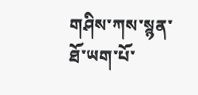གཤིས་ཀས་སྙན་ཐོ་ཡག་པོ་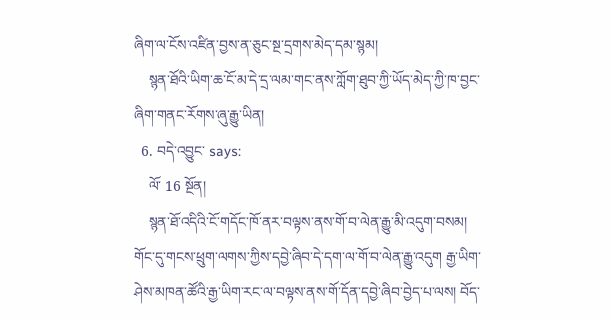ཞིག་ལ་ངོས་འཛིན་བྱས་ན་ཅུང་སྔ་དྲགས་མེད་དམ་སྙམ།
    སྙན་ཐོའི་ཡིག་ཆ་ངོ་མ་དེ་དྲ་ལམ་གང་ནས་ཀློག་ཐུབ་ཀྱི་ཡོད་མེད་ཀྱི་ཁ་བྱང་ཞིག་གནང་རོགས་ཞུ་རྒྱུ་ཡིན།
  6. བདེ་འབྱུང་ says:
    ལོ་ 16 སྔོན།
    སྙན་ཐོ་འདིའི་ངོ་གདོང་ཁོ་ནར་བལྟས་ནས་གོ་བ་ལེན་རྒྱུ་མི་འདུག་བསམ། གོང་དུ་གངས་ཕྲུག་ལགས་ཀྱིས་དབྱེ་ཞིབ་དེ་དག་ལ་གོ་བ་ལེན་རྒྱུ་འདུག རྒྱ་ཡིག་ཤེས་མཁན་ཚོའི་རྒྱ་ཡིག་རང་ལ་བལྟས་ནས་གོ་དོན་དབྱེ་ཞིབ་བྱེད་པ་ལས། བོད་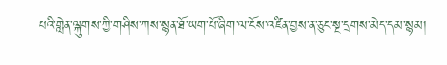པའི་གླེན་ལྐུགས་ཀྱི་གཤིས་ཀས་སྙན་ཐོ་ཡག་པོ་ཞིག་ལ་ངོས་འཛིན་བྱས་ན་ཅུང་སྔ་དྲགས་མེད་དམ་སྙམ།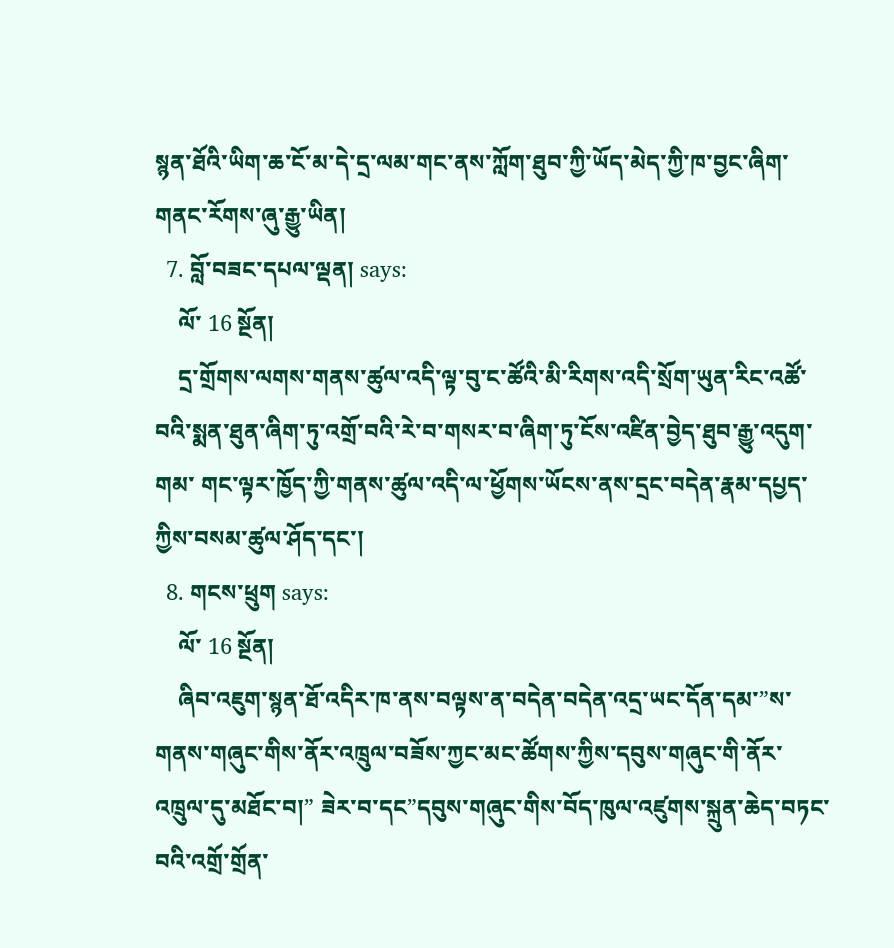སྙན་ཐོའི་ཡིག་ཆ་ངོ་མ་དེ་དྲ་ལམ་གང་ནས་ཀློག་ཐུབ་ཀྱི་ཡོད་མེད་ཀྱི་ཁ་བྱང་ཞིག་གནང་རོགས་ཞུ་རྒྱུ་ཡིན།
  7. བློ་བཟང་དཔལ་ལྡན། says:
    ལོ་ 16 སྔོན།
    དྲ་གྲོགས་ལགས་གནས་ཚུལ་འདི་ལྟ་བུ་ང་ཚོའི་མི་རིགས་འདི་སྲོག་ཡུན་རིང་འཚོ་བའི་སྨན་ཐུན་ཞིག་ཏུ་འགྲོ་བའི་རེ་བ་གསར་བ་ཞིག་ཏུ་ངོས་འཛིན་བྱེད་ཐུབ་རྒྱུ་འདུག་གམ་ གང་ལྟར་ཁྱོད་ཀྱི་གནས་ཚུལ་འདི་ལ་ཕྱོགས་ཡོངས་ནས་དྲང་བདེན་རྣམ་དཔྱད་ཀྱིས་བསམ་ཚུལ་ཤོད་དང་།
  8. གངས་ཕྲུག says:
    ལོ་ 16 སྔོན།
    ཞིབ་འཇུག་སྙན་ཐོ་འདིར་ཁ་ནས་བལྟས་ན་བདེན་བདེན་འདྲ་ཡང་དོན་དམ་”ས་གནས་གཞུང་གིས་ནོར་འཁྲུལ་བཟོས་ཀྱང་མང་ཚོགས་ཀྱིས་དབུས་གཞུང་གི་ནོར་འཁྲུལ་དུ་མཐོང་བ།” ཟེར་བ་དང”དབུས་གཞུང་གིས་བོད་ཁུལ་འཛུགས་སྐྲུན་ཆེད་བཏང་བའི་འགྲོ་གྲོན་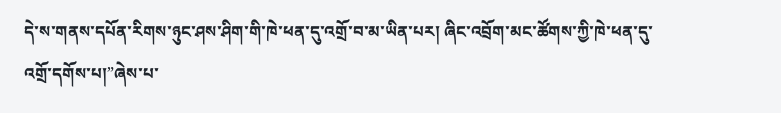དེ་ས་གནས་དཔོན་རིགས་ཉུང་ཤས་ཤིག་གི་ཁེ་ཕན་དུ་འགྲོ་བ་མ་ཡིན་པར། ཞིང་འབྲོག་མང་ཚོགས་ཀྱི་ཁེ་ཕན་དུ་འགྲོ་དགོས་པ།”ཞེས་པ་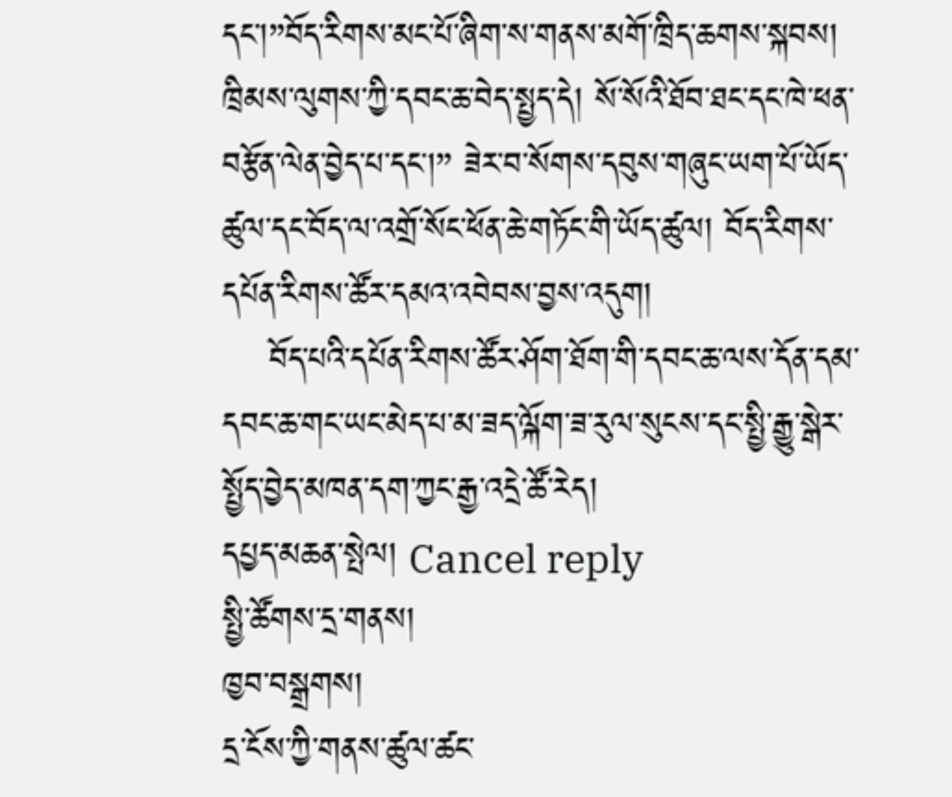དང་།”བོད་རིགས་མང་པོ་ཞིག་ས་གནས་མགོ་ཁྲིད་ཆགས་སྐབས། ཁྲིམས་ལུགས་ཀྱི་དབང་ཆ་བེད་སྤྱད་དེ། སོ་སོའི་ཐོབ་ཐང་དང་ཁེ་ཕན་བརྩོན་ལེན་བྱེད་པ་དང།” ཟེར་བ་སོགས་དབུས་གཞུང་ཡག་པོ་ཡོད་ཚུལ་དང་བོད་ལ་འགྲོ་སོང་ཕོན་ཆེ་གཏོང་གི་ཡོད་ཚུལ། བོད་རིགས་དཔོན་རིགས་ཚོར་དམའ་འབེབས་བྱས་འདུག།
    བོད་པའི་དཔོན་རིགས་ཚོར་ཤོག་ཐོག་གི་དབང་ཆ་ལས་དོན་དམ་དབང་ཆ་གང་ཡང་མེད་པ་མ་ཟད་ལྐོག་ཟ་རུལ་སུངས་དང་སྤྱི་རྒྱུ་སྒེར་སྤྱོད་བྱེད་མཁན་དག་ཀྱང་རྒྱ་འདྲེ་ཚོ་རེད།
དཔྱད་མཆན་སྤེལ། Cancel reply
སྤྱི་ཚོགས་དྲ་གནས།
ཁྱབ་བསྒྲགས།
དྲ་ངོས་ཀྱི་གནས་ཚུལ་ཚང་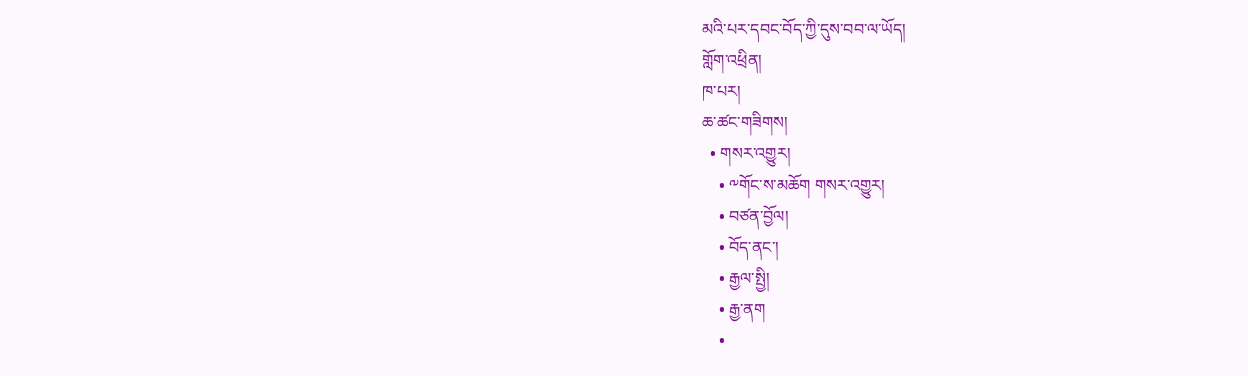མའི་པར་དབང་བོད་ཀྱི་དུས་བབ་ལ་ཡོད།
གློག་འཕྲིན།
ཁ་པར།
ཆ་ཚང་གཟིགས།
  • གསར་འགྱུར།
    • ༸གོང་ས་མཆོག གསར་འགྱུར།
    • བཙན་བྱོལ།
    • བོད་ནང་།
    • རྒྱལ་སྤྱི།
    • རྒྱ་ནག
    •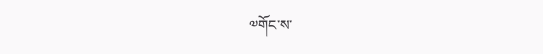༧གོང་ས་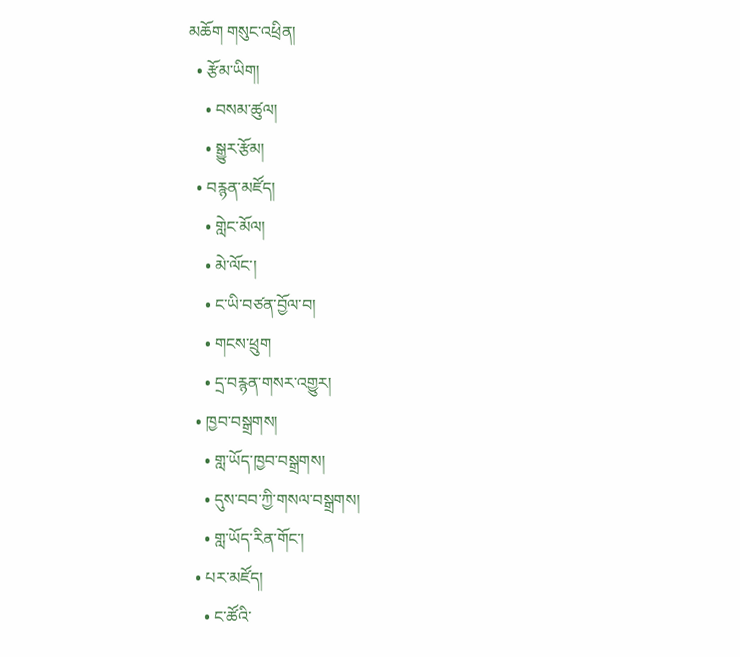མཆོག གསུང་འཕྲིན།
  • རྩོམ་ཡིག།
    • བསམ་ཚུལ།
    • སྒྱུར་རྩོམ།
  • བརྙན་མཛོད།
    • གླེང་མོལ།
    • མེ་ལོང་།
    • ང་ཡི་བཙན་བྱོལ་བ།
    • གངས་ཕྲུག
    • དྲ་བརྙན་གསར་འགྱུར།
  • ཁྱབ་བསྒྲགས།
    • གླ་ཡོད་ཁྱབ་བསྒྲགས།
    • དུས་བབ་ཀྱི་གསལ་བསྒྲགས།
    • གླ་ཡོད་རིན་གོང་།
  • པར་མཛོད།
    • ང་ཚོའི་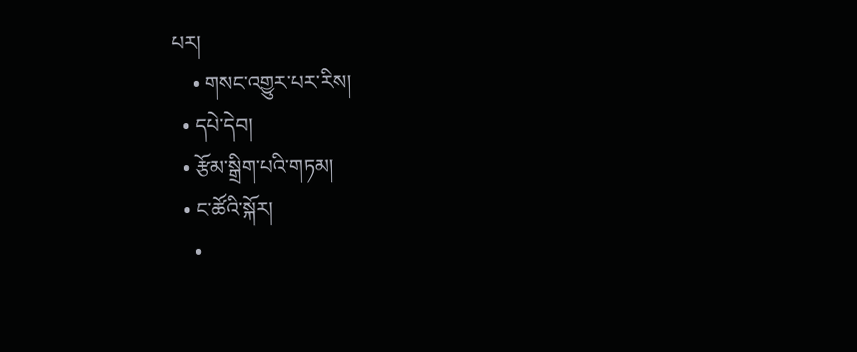པར།
    • གསང་འགྱུར་པར་རིས།
  • དཔེ་དེབ།
  • རྩོམ་སྒྲིག་པའི་གཏམ།
  • ང་ཚོའི་སྐོར།
    •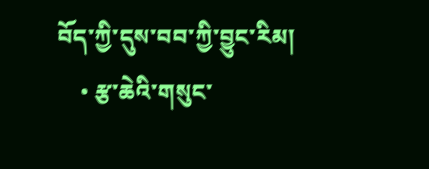བོད་ཀྱི་དུས་བབ་ཀྱི་བྱུང་རིམ།
    • རྩ་ཆེའི་གསུང་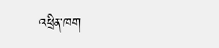འཕྲིན་ཁག